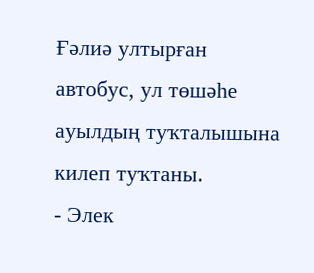Ғәлиә ултырған автобус, ул төшәһе ауылдың туҡталышына килеп туҡтаны.
- Элек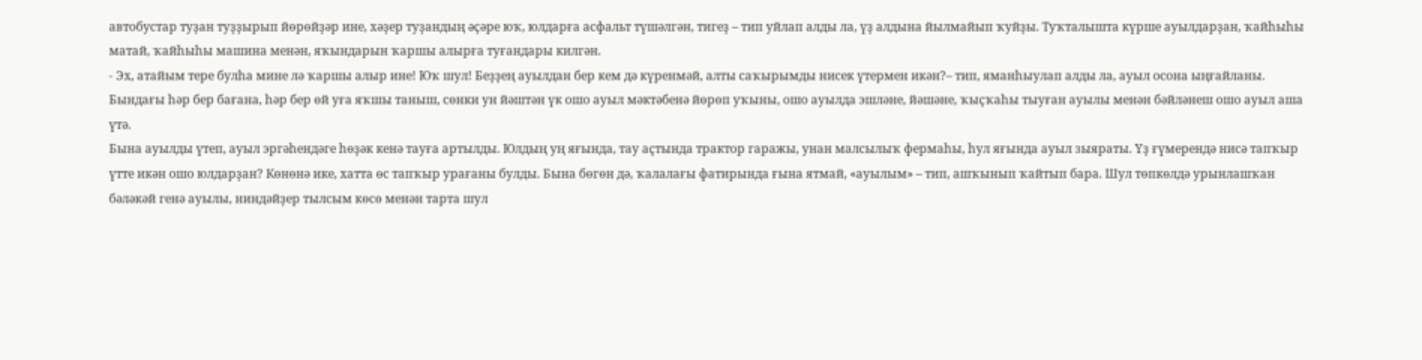автобустар туҙан туҙҙырып йөрөйҙәр ине, хәҙер туҙандың әҫәре юҡ, юлдарға асфальт түшәлгән, тигеҙ – тип уйлап алды ла, үҙ алдына йылмайып ҡуйҙы. Туҡталышта күрше ауылдарҙан, ҡайһыһы матай, ҡайһыһы машина менән, яҡындарын ҡаршы алырға туғандары килгән.
- Эх, атайым тере булһа мине лә ҡаршы алыр ине! Юҡ шул! Беҙҙең ауылдан бер кем дә күренмәй, алты саҡырымды нисек үтермен икән?– тип, яманһыулап алды ла, ауыл осона ыңғайланы. Бындағы һәр бер бағана, һәр бер өй уға яҡшы таныш, сөнки ун йәштән үк ошо ауыл мәктәбенә йөрөп уҡыны, ошо ауылда эшләне, йәшәне, ҡыҫҡаһы тыуған ауылы менән бәйләнеш ошо ауыл аша үтә.
Бына ауылды үтеп, ауыл эргәһендәге һөҙәк кенә тауға артылды. Юлдың уң яғында, тау аҫтында трактор гаражы, унан малсылыҡ фермаһы, һул яғында ауыл зыяраты. Үҙ ғүмерендә нисә тапҡыр үтте икән ошо юлдарҙан? Көнөнә ике, хатта өс тапҡыр урағаны булды. Бына бөгөн дә, ҡалалағы фатирында ғына ятмай, «ауылым» – тип, ашҡынып ҡайтып бара. Шул төпкөлдә урынлашҡан бәләкәй генә ауылы, ниндәйҙер тылсым көсө менән тарта шул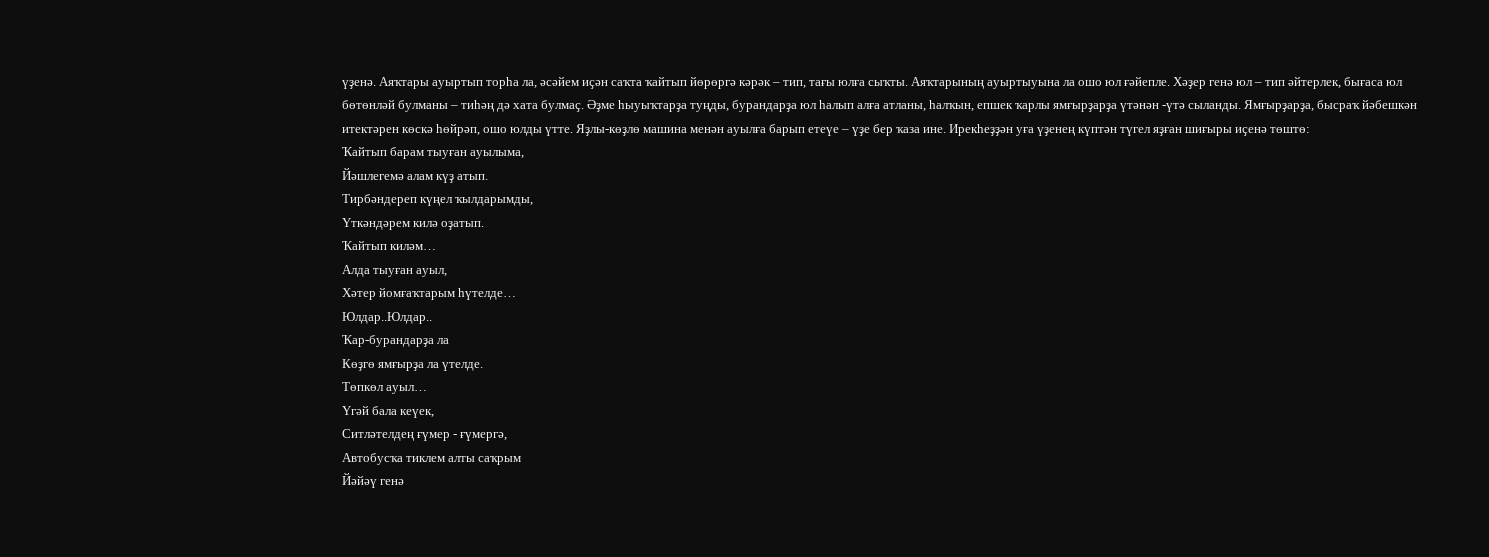үҙенә. Аяҡтары ауыртып торһа ла, әсәйем иҫән саҡта ҡайтып йөрөргә кәрәк – тип, тағы юлға сыҡты. Аяҡтарының ауыртыуына ла ошо юл ғәйепле. Хәҙер генә юл – тип әйтерлек, бығаса юл бөтөнләй булманы – тиһәң дә хата булмаҫ. Әҙме һыуыҡтарҙа туңды, бурандарҙа юл һалып алға атланы, һалҡын, епшек ҡарлы ямғырҙарҙа үтәнән -үтә сыланды. Ямғырҙарҙа, бысраҡ йәбешкән итектәрен көскә һөйрәп, ошо юлды үтте. Яҙлы-көҙлө машина менән ауылға барып етеүе – үҙе бер ҡаза ине. Ирекһеҙҙән уға үҙенең күптән түгел яҙған шиғыры иҫенә төштө:
Ҡайтып барам тыуған ауылыма,
Йәшлегемә алам күҙ атып.
Тирбәндереп күңел ҡылдарымды,
Үткәндәрем килә оҙатып.
Ҡайтып киләм…
Алда тыуған ауыл,
Хәтер йомғаҡтарым һүтелде…
Юлдар..Юлдар..
Ҡар-бурандарҙа ла
Көҙгө ямғырҙа ла үтелде.
Төпкөл ауыл…
Үгәй бала кеүек,
Ситләтелдең ғүмер - ғүмергә,
Автобусҡа тиклем алты саҡрым
Йәйәү генә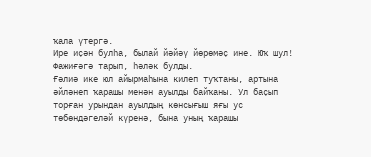ҡала үтергә.
Ире иҫән булһа, былай йәйәү йөрөмәҫ ине. Юҡ шул! Фажиғәгә тарып, һәләк булды.
Ғәлиә ике юл айырмаһына килеп туҡтаны, артына әйләнеп ҡарашы менән ауылды байҡаны. Ул баҫып торған урындан ауылдың көнсығыш яғы ус төбөндәгеләй күренә, бына уның ҡарашы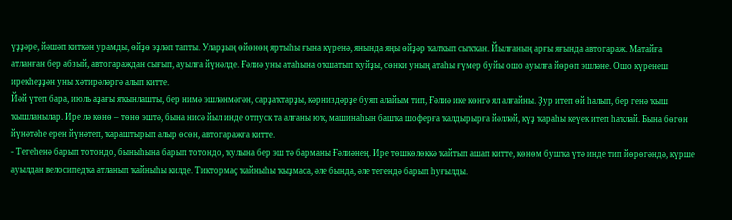үҙҙәре, йәшәп киткән урамды, өйҙө эҙләп тапты. Уларҙың өйөнөң яртыһы ғына күренә, янында яңы өйҙәр ҡалҡып сыҡҡан. Йылғаның арғы яғында автогараж. Матайға атланған бер абзый, автогараждан сығып, ауылға йүнәлде. Ғәлиә уны атаһына оҡшатып ҡуйҙы, сөнки уның атаһы ғүмер буйы ошо ауылға йөрөп эшләне. Ошо күренеш ирекһеҙҙән уны хәтирәләргә алып китте.
Йәй үтеп бара, июль аҙағы яҡынлашты, бер нимә эшләнмәгән, сарҙаҡтарҙы, кәрниздәрҙе буяп алайым тип, Ғәлиә ике көнгә ял алғайны. Ҙур итеп өй һалып, бер генә ҡыш ҡышланылар. Ире лә көнө – төнө эштә, бына нисә йыл инде отпуск та алғаны юҡ, машинаһын башҡа шоферға ҡалдырырға йәлләй, күҙ ҡараһы кеүек итеп һаҡлай. Бына бөгөн йүнәтәһе ерен йүнәтеп, ҡараштырып алыр өсөн, автогаражға китте.
- Тегеһенә барып тотондо, быныһына барып тотондо, ҡулына бер эш тә барманы Ғәлиәнең. Ире төшкөлөккә ҡайтып ашап китте, көнөм бушҡа үтә инде тип йөрөгәндә, күрше ауылдан велосипедҡа атланып ҡайныһы килде. Тиктормаҫ ҡайныһы ҡыҙмаса, әле бында, әле тегендә барып һуғылды.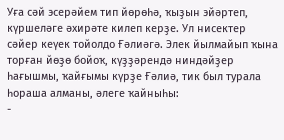Уға сәй эсерәйем тип йөрөһә, ҡыҙын эйәртеп, күршеләге әхирәте килеп керҙе. Ул нисектер сәйер кеүек тойолдо Ғәлиәгә. Элек йылмайып ҡына торған йөҙө бойоҡ, күҙҙәрендә ниндәйҙер һағышмы, ҡайғымы күрҙе Ғәлиә, тик был турала һораша алманы, әлеге ҡайныһы:
-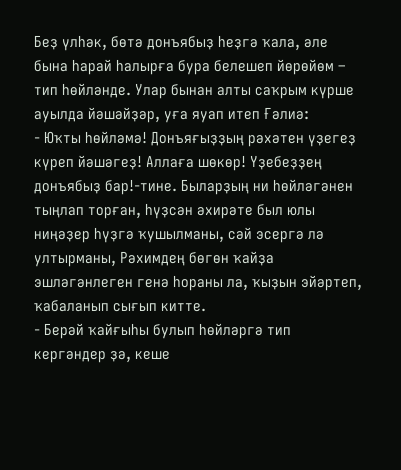Беҙ үлһәк, бөтә донъябыҙ һеҙгә ҡала, әле бына һарай һалырға бура белешеп йөрөйөм – тип һөйләнде. Улар бынан алты саҡрым күрше ауылда йәшәйҙәр, уға яуап итеп Ғәлиә:
- Юҡты һөйләмә! Донъяғыҙҙың рәхәтен үҙегеҙ күреп йәшәгеҙ! Аллаға шөкөр! Үҙебеҙҙең донъябыҙ бар!-тине. Быларҙың ни һөйләгәнен тыңлап торған, һүҙсән әхирәте был юлы ниңәҙер һүҙгә ҡушылманы, сәй эсергә лә ултырманы, Рәхимдең бөгөн ҡайҙа эшләгәнлеген генә һораны ла, ҡыҙын эйәртеп, ҡабаланып сығып китте.
- Берәй ҡайғыһы булып һөйләргә тип кергәндер ҙә, кеше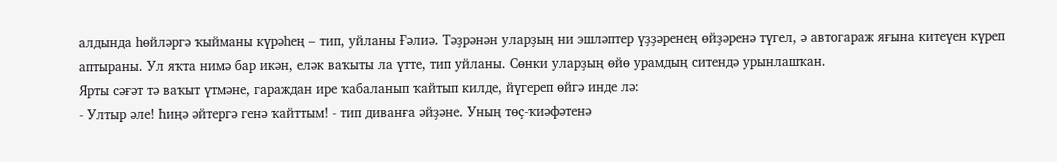алдында һөйләргә ҡыйманы күрәһең – тип, уйланы Ғәлиә. Тәҙрәнән уларҙың ни эшләптер үҙҙәренең өйҙәренә түгел, ә автогараж яғына китеүен күреп аптыраны. Ул яҡта нимә бар икән, еләк ваҡыты ла үтте, тип уйланы. Сөнки уларҙың өйө урамдың ситендә урынлашҡан.
Ярты сәғәт тә ваҡыт үтмәне, гараждан ире ҡабаланып ҡайтып килде, йүгереп өйгә инде лә:
- Ултыр әле! Һиңә әйтергә генә ҡайттым! - тип диванға әйҙәне. Уның төҫ-ҡиәфәтенә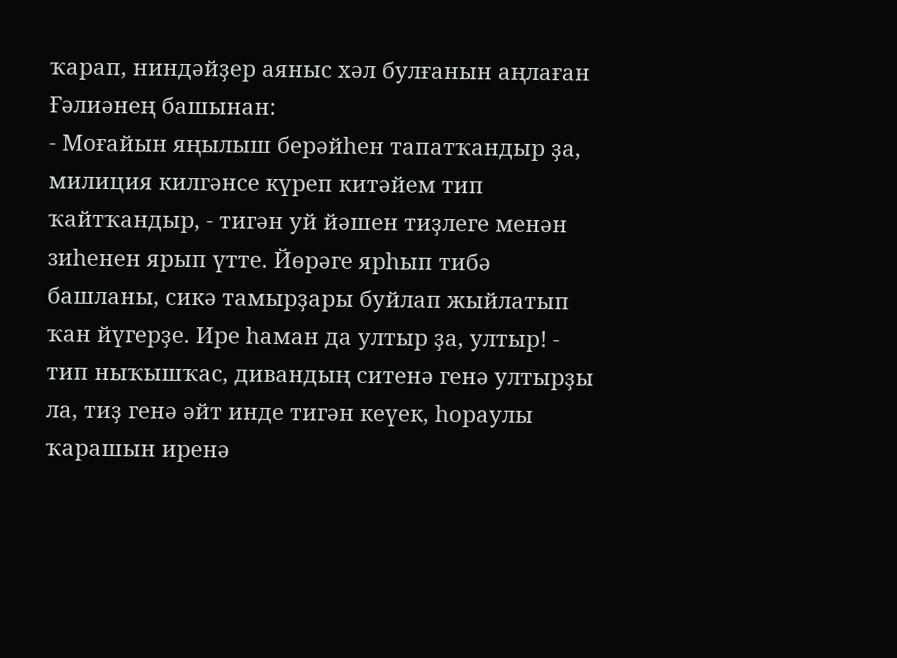ҡарап, ниндәйҙер аяныс хәл булғанын аңлаған Ғәлиәнең башынан:
- Моғайын яңылыш берәйһен тапатҡандыр ҙа, милиция килгәнсе күреп китәйем тип ҡайтҡандыр, - тигән уй йәшен тиҙлеге менән зиһенен ярып үтте. Йөрәге ярһып тибә башланы, сикә тамырҙары буйлап жыйлатып ҡан йүгерҙе. Ире һаман да ултыр ҙа, ултыр! - тип ныҡышҡас, дивандың ситенә генә ултырҙы ла, тиҙ генә әйт инде тигән кеүек, һораулы ҡарашын иренә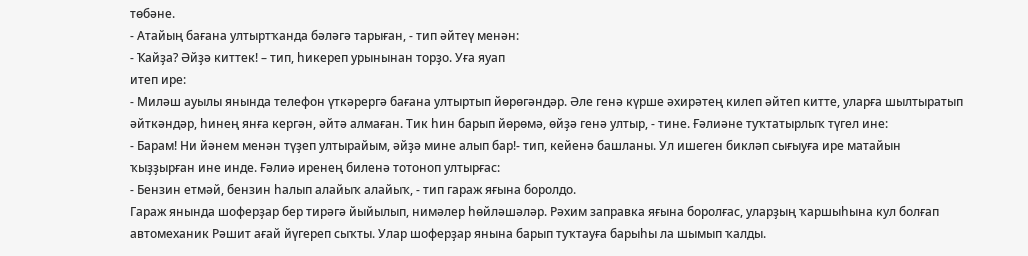төбәне.
- Атайың бағана ултыртҡанда бәләгә тарыған, - тип әйтеү менән:
- Ҡайҙа? Әйҙә киттек! – тип, һикереп урынынан торҙо. Уға яуап
итеп ире:
- Миләш ауылы янында телефон үткәрергә бағана ултыртып йөрөгәндәр. Әле генә күрше әхирәтең килеп әйтеп китте, уларға шылтыратып әйткәндәр, һинең янға кергән, әйтә алмаған. Тик һин барып йөрөмә, өйҙә генә ултыр, - тине. Ғәлиәне туҡтатырлыҡ түгел ине:
- Барам! Ни йәнем менән түҙеп ултырайым, әйҙә мине алып бар!- тип, кейенә башланы. Ул ишеген бикләп сығыуға ире матайын ҡыҙҙырған ине инде. Ғәлиә иренең биленә тотоноп ултырғас:
- Бензин етмәй, бензин һалып алайыҡ алайыҡ, - тип гараж яғына боролдо.
Гараж янында шоферҙар бер тирәгә йыйылып, нимәлер һөйләшәләр. Рәхим заправка яғына боролғас, уларҙың ҡаршыһына кул болғап автомеханик Рәшит ағай йүгереп сыҡты. Улар шоферҙар янына барып туҡтауға барыһы ла шымып ҡалды.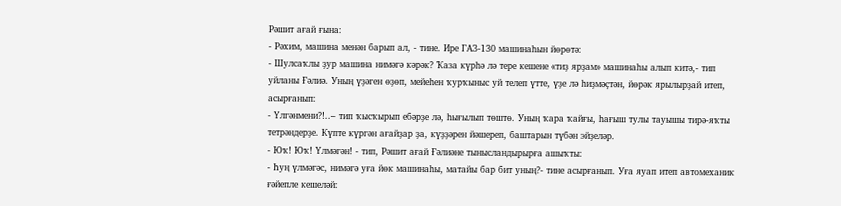Рәшит ағай ғына:
- Рәхим, машина менән барып ал, - тине. Ире ГАЗ-130 машинаһын йөрөтә:
- Шулсаҡлы ҙур машина нимәгә кәрәк? Ҡаза күрһә лә тере кешене «тиҙ ярҙам» машинаһы алып китә,- тип уйланы Ғәлиә. Уның үҙәген өҙөп, мейеһен ҡурҡыныс уй телеп үтте, үҙе лә һиҙмәҫтән, йөрәк ярылырҙай итеп, асырғанып:
- Үлгәнмени?!..– тип ҡысҡырып ебәрҙе лә, һығылып төштө. Уның ҡара ҡайғы, һағыш тулы тауышы тирә-яҡты тетрәндерҙе. Күпте күргән ағайҙар ҙа, күҙҙәрен йәшереп, баштарын түбән эйҙеләр.
- Юҡ! Юҡ! Үлмәгән! - тип, Рәшит ағай Ғәлиәне тынысландырырға ашыҡты:
- Һуң үлмәгәс, нимәгә уға йөк машинаһы, матайы бар бит уның?- тине асырғанып. Уға яуап итеп автомеханик ғәйепле кешеләй: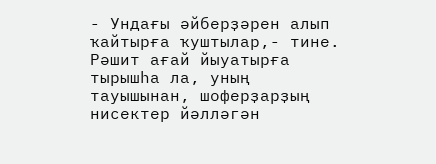- Ундағы әйберҙәрен алып ҡайтырға ҡуштылар,- тине. Рәшит ағай йыуатырға тырышһа ла, уның тауышынан, шоферҙарҙың нисектер йәлләгән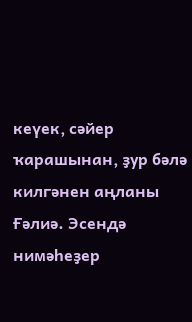кеүек, сәйер ҡарашынан, ҙур бәлә килгәнен аңланы Ғәлиә. Эсендә нимәһеҙер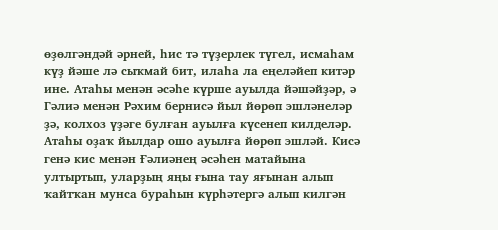өҙөлгәндәй әрней, һис тә түҙерлек түгел, исмаһам күҙ йәше лә сыҡмай бит, илаһа ла еңеләйеп китәр ине. Атаһы менән әсәһе күрше ауылда йәшәйҙәр, ә Гәлиә менән Рәхим бернисә йыл йөрөп эшләнеләр ҙә, колхоз үҙәге булған ауылға күсенеп килделәр. Атаһы оҙаҡ йылдар ошо ауылға йөрөп эшләй. Кисә генә кис менән Ғәлиәнең әсәһен матайына ултыртып, уларҙың яңы ғына тау яғынан алып ҡайтҡан мунса бураһын күрһәтергә алып килгән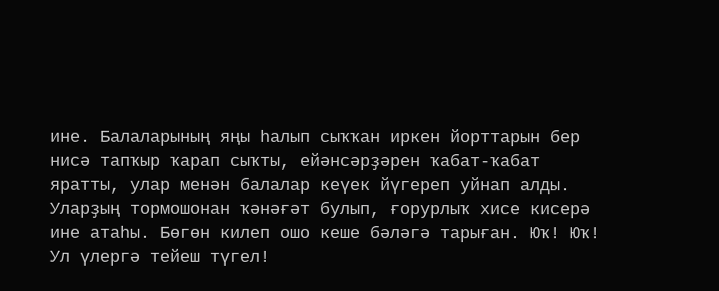ине. Балаларының яңы һалып сыҡҡан иркен йорттарын бер нисә тапҡыр ҡарап сыҡты, ейәнсәрҙәрен ҡабат-ҡабат яратты, улар менән балалар кеүек йүгереп уйнап алды. Уларҙың тормошонан ҡәнәғәт булып, ғорурлыҡ хисе кисерә ине атаһы. Бөгөн килеп ошо кеше бәләгә тарыған. Юҡ! Юҡ! Ул үлергә тейеш түгел!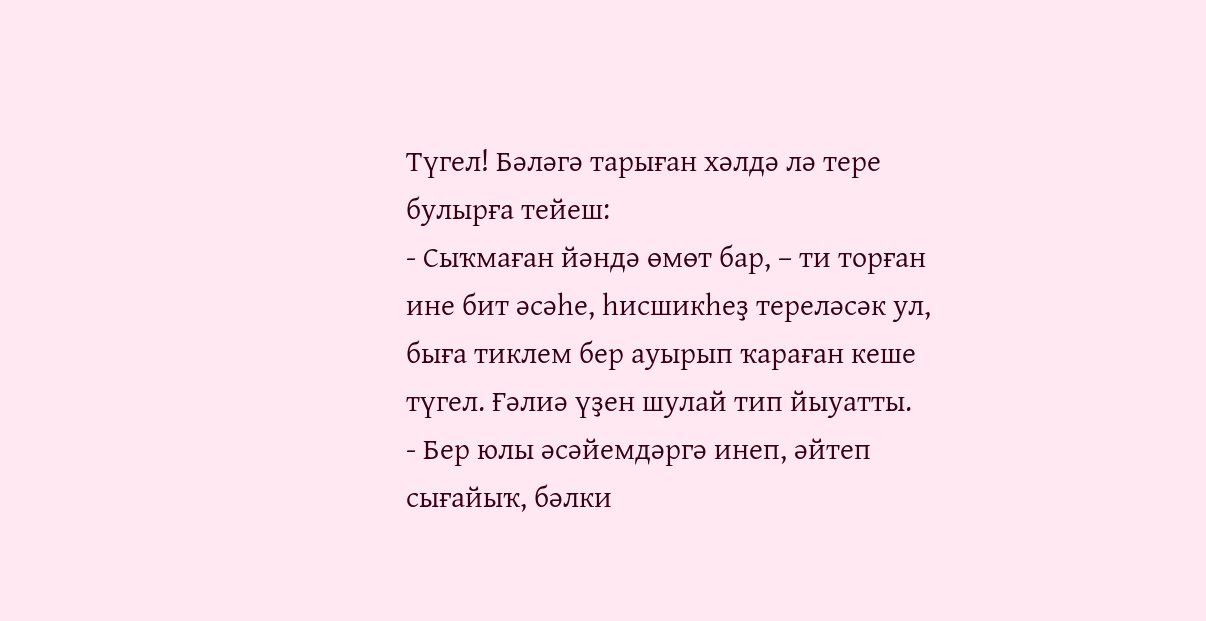Түгел! Бәләгә тарыған хәлдә лә тере булырға тейеш:
- Сыҡмаған йәндә өмөт бар, – ти торған ине бит әсәһе, һисшикһеҙ тереләсәк ул, быға тиклем бер ауырып ҡараған кеше түгел. Ғәлиә үҙен шулай тип йыуатты.
- Бер юлы әсәйемдәргә инеп, әйтеп сығайыҡ, бәлки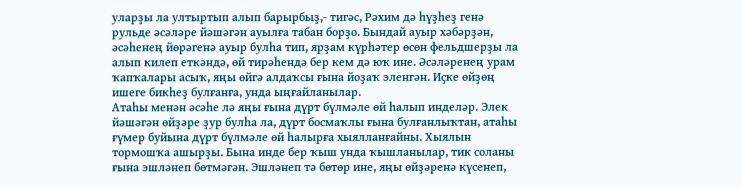уларҙы ла ултыртып алып барырбыҙ,- тигәс, Рәхим дә һүҙһеҙ генә рульде әсәләре йәшәгән ауылға табан борҙо. Бындай ауыр хәбәрҙән, әсәһенең йөрәгенә ауыр булһа тип, ярҙам күрһәтер өсөн фельдшерҙы ла алып килеп еткәндә, өй тирәһендә бер кем дә юҡ ине. Әсәләренең урам ҡапҡалары асыҡ, яңы өйгә алдаҡсы ғына йоҙаҡ эленгән. Иҫке өйҙөң ишеге бикһеҙ булғанға, унда ыңғайланылар.
Атаһы менән әсәһе лә яңы ғына дүрт бүлмәле өй һалып инделәр. Элек йәшәгән өйҙәре ҙур булһа ла, дүрт босмаҡлы ғына булғанлыҡтан, атаһы ғүмер буйына дүрт бүлмәле өй һалырға хыялланғайны. Хыялын тормошҡа ашырҙы. Бына инде бер ҡыш унда ҡышланылар, тик соланы ғына эшләнеп бөтмәгән. Эшләнеп тә бөтөр ине, яңы өйҙәренә күсенеп,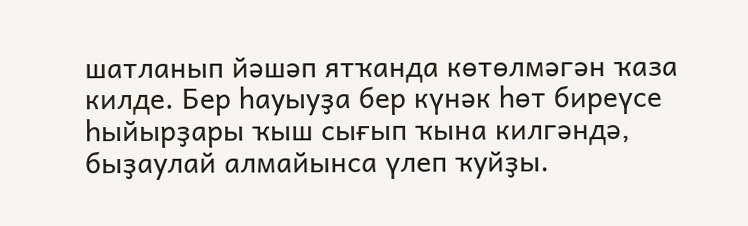шатланып йәшәп ятҡанда көтөлмәгән ҡаза килде. Бер һауыуҙа бер күнәк һөт биреүсе һыйырҙары ҡыш сығып ҡына килгәндә, быҙаулай алмайынса үлеп ҡуйҙы.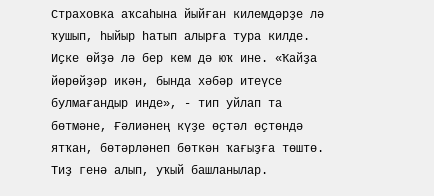Страховка аҡсаһына йыйған килемдәрҙе лә ҡушып, һыйыр һатып алырға тура килде.
Иҫке өйҙә лә бер кем дә юҡ ине. «Ҡайҙа йөрөйҙәр икән, бында хәбәр итеүсе булмағандыр инде», - тип уйлап та бөтмәне, Ғәлиәнең күҙе өҫтәл өҫтөндә ятҡан, бөтәрләнеп бөткән ҡағыҙға төштө. Тиҙ генә алып, уҡый башланылар.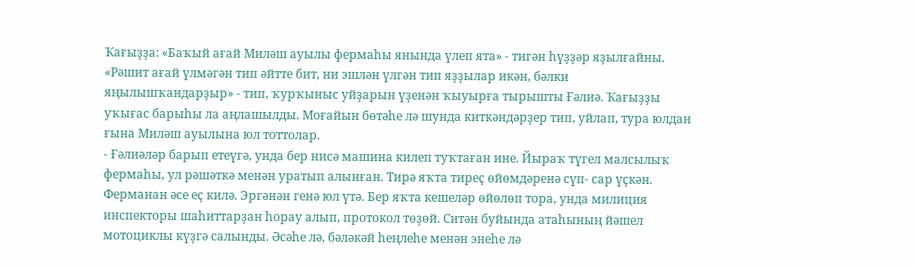Ҡағыҙҙа: «Баҡый ағай Миләш ауылы фермаһы янында үлеп ята» - тигән һүҙҙәр яҙылғайны. «Рәшит ағай үлмәгән тип әйтте бит, ни эшлән үлгән тип яҙҙылар икән, бәлки яңылышҡандарҙыр» - тип, ҡурҡыныс уйҙарын үҙенән ҡыуырға тырышты Ғәлиә. Ҡағыҙҙы уҡығас барыһы ла аңлашылды. Моғайын бөтәһе лә шунда киткәндәрҙер тип, уйлап, тура юлдан ғына Миләш ауылына юл тоттолар.
- Ғәлиәләр барып етеүгә, унда бер нисә машина килеп туҡтаған ине. Йыраҡ түгел малсылыҡ фермаһы, ул рәшәткә менән уратып алынған. Тирә яҡта тиреҫ өйөмдәренә сүп- сар үҫкән. Ферманан әсе еҫ килә. Эргәнән генә юл үтә. Бер яҡта кешеләр өйөлөп тора, унда милиция инспекторы шаһиттарҙан һорау алып, протокол төҙөй. Ситән буйында атаһының йәшел мотоциклы күҙгә салынды. Әсәһе лә, бәләкәй һеңлеһе менән энеһе лә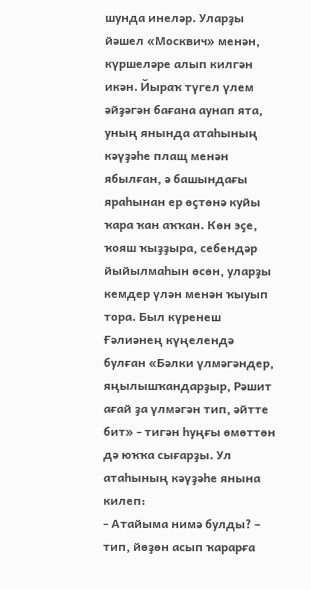шунда инеләр. Уларҙы йәшел «Москвич» менән, күршеләре алып килгән икән. Йыраҡ түгел үлем әйҙәгән бағана аунап ята, уның янында атаһының кәүҙәһе плащ менән ябылған, ә башындағы яраһынан ер өҫтөнә куйы ҡара ҡан аҡҡан. Көн эҫе, ҡояш ҡыҙҙыра, себендәр йыйылмаһын өсөн, уларҙы кемдер үлән менән ҡыуып тора. Был күренеш Ғәлиәнең күңелендә булған «Бәлки үлмәгәндер, яңылышҡандарҙыр, Рәшит ағай ҙа үлмәгән тип, әйтте бит» - тигән һуңғы өмөттөн дә юҡҡа сығарҙы. Ул атаһының кәүҙәһе янына килеп:
- Атайыма нимә булды? – тип, йөҙөн асып ҡарарға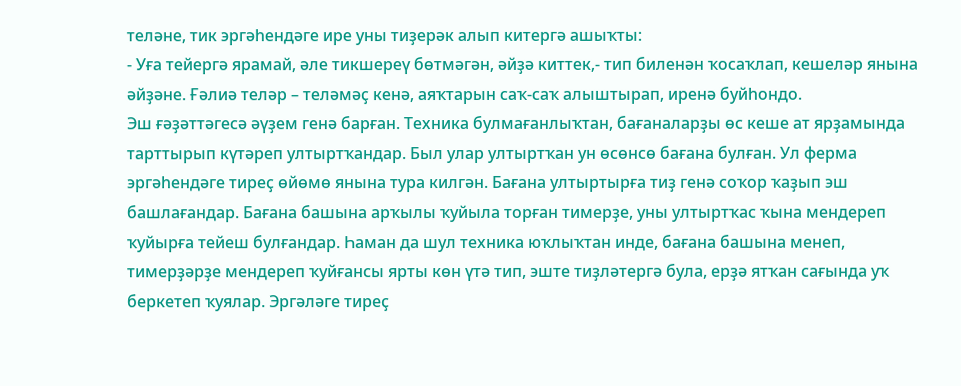теләне, тик эргәһендәге ире уны тиҙерәк алып китергә ашыҡты:
- Уға тейергә ярамай, әле тикшереү бөтмәгән, әйҙә киттек,- тип биленән ҡосаҡлап, кешеләр янына әйҙәне. Ғәлиә теләр – теләмәҫ кенә, аяҡтарын саҡ-саҡ алыштырап, иренә буйһондо.
Эш ғәҙәттәгесә әүҙем генә барған. Техника булмағанлыҡтан, бағаналарҙы өс кеше ат ярҙамында тарттырып күтәреп ултыртҡандар. Был улар ултыртҡан ун өсөнсө бағана булған. Ул ферма эргәһендәге тиреҫ өйөмө янына тура килгән. Бағана ултыртырға тиҙ генә соҡор ҡаҙып эш башлағандар. Бағана башына арҡылы ҡуйыла торған тимерҙе, уны ултыртҡас ҡына мендереп ҡуйырға тейеш булғандар. Һаман да шул техника юҡлыҡтан инде, бағана башына менеп, тимерҙәрҙе мендереп ҡуйғансы ярты көн үтә тип, эште тиҙләтергә була, ерҙә ятҡан сағында уҡ беркетеп ҡуялар. Эргәләге тиреҫ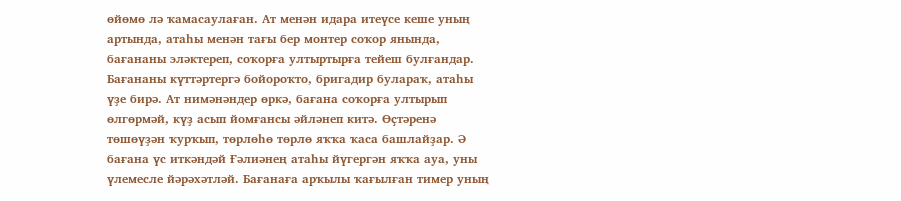өйөмө лә ҡамасаулаған. Ат менән идара итеүсе кеше уның артында, атаһы менән тағы бер монтер соҡор янында, бағананы эләктереп, соҡорға ултыртырға тейеш булғандар. Бағананы күттәртергә бойороҡто, бригадир булараҡ, атаһы үҙе бирә. Ат нимәнәндер өркә, бағана соҡорға ултырып өлгөрмәй, күҙ асып йомғансы әйләнеп китә. Өҫтәренә төшөүҙән ҡурҡып, төрлөһө төрлө яҡҡа ҡаса башлайҙар. Ә бағана үс иткәндәй Ғәлиәнең атаһы йүгергән яҡҡа ауа, уны үлемесле йәрәхәтләй. Бағанаға арҡылы ҡағылған тимер уның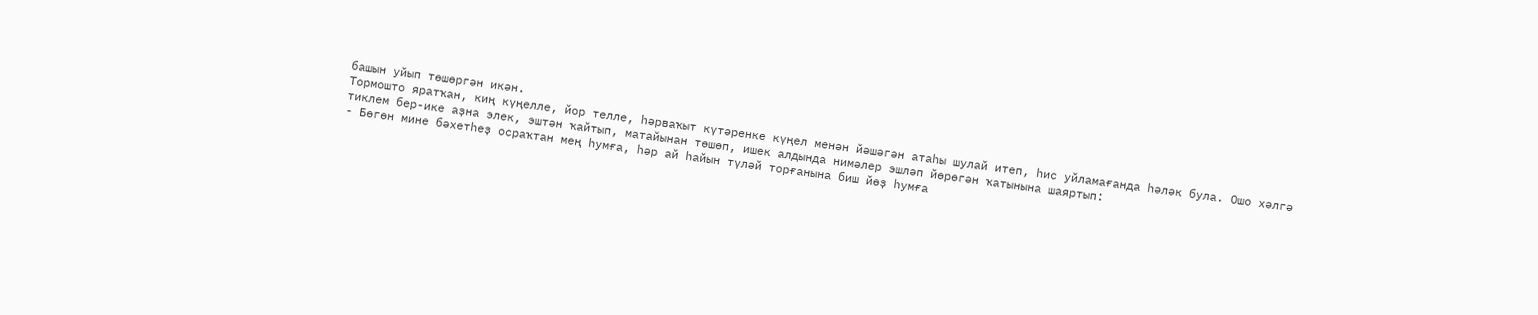башын уйып төшөргән икән.
Тормошто яратҡан, киң күңелле, йор телле, һәрваҡыт күтәренке күңел менән йәшәгән атаһы шулай итеп, һис уйламағанда һәләк була. Ошо хәлгә тиклем бер-ике аҙна элек, эштән ҡайтып, матайынан төшөп, ишек алдында нимәлер эшләп йөрөгән ҡатынына шаяртып:
- Бөгөн мине бәхетһеҙ осраҡтан мең һумға, һәр ай һайын түләй торғанына биш йөҙ һумға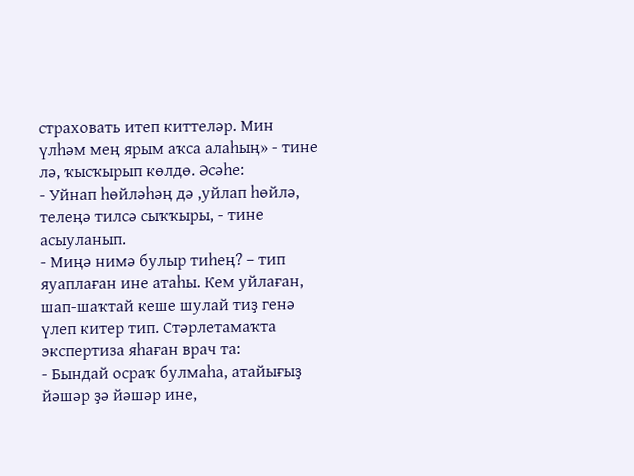страховать итеп киттеләр. Мин үлһәм мең ярым аҡса алаһың» - тине лә, ҡысҡырып көлдө. Әсәһе:
- Уйнап һөйләһәң дә ,уйлап һөйлә, телеңә тилсә сыҡҡыры, - тине асыуланып.
- Миңә нимә булыр тиһең? – тип яуаплаған ине атаһы. Кем уйлаған, шап-шаҡтай кеше шулай тиҙ генә үлеп китер тип. Стәрлетамаҡта экспертиза яһаған врач та:
- Бындай осраҡ булмаһа, атайығыҙ йәшәр ҙә йәшәр ине,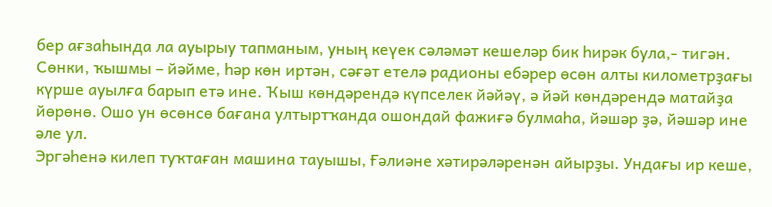бер ағзаһында ла ауырыу тапманым, уның кеүек сәләмәт кешеләр бик һирәк була,- тигән. Сөнки, ҡышмы – йәйме, һәр көн иртән, сәғәт етелә радионы ебәрер өсөн алты километрҙағы күрше ауылға барып етә ине. Ҡыш көндәрендә күпселек йәйәү, ә йәй көндәрендә матайҙа йөрөнө. Ошо ун өсөнсө бағана ултыртҡанда ошондай фажиғә булмаһа, йәшәр ҙә, йәшәр ине әле ул.
Эргәһенә килеп туҡтаған машина тауышы, Ғәлиәне хәтирәләренән айырҙы. Ундағы ир кеше,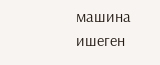машина ишеген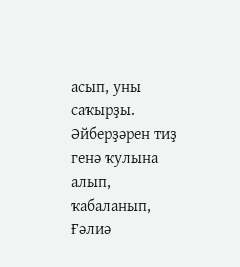асып, уны саҡырҙы. Әйберҙәрен тиҙ генә ҡулына алып, ҡабаланып, Ғәлиә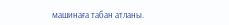машинаға табан атланы.